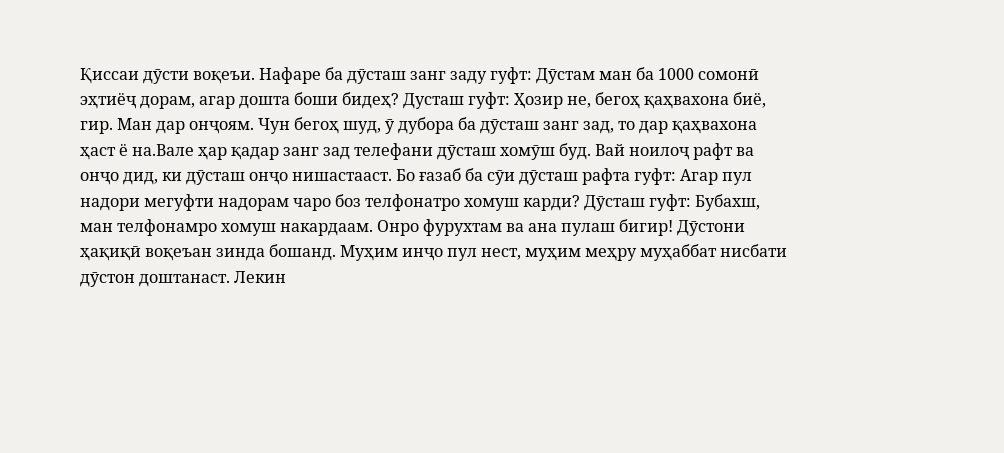Қиссаи дӯсти воқеъи. Нафаре ба дӯсташ занг заду гуфт: Дӯстам ман ба 1000 сомонӣ эҳтиёҷ дорам, агар дошта боши бидеҳ? Дусташ гуфт: Ҳозир не, бегоҳ қаҳвахона биё, гир. Ман дар онҷоям. Чун бегоҳ шуд, ӯ дубора ба дӯсташ занг зад, то дар қаҳвахона ҳаст ё на.Вале ҳар қадар занг зад телефани дӯсташ хомӯш буд. Вай ноилоҷ рафт ва онҷо дид, ки дӯсташ онҷо нишастааст. Бо ғазаб ба сӯи дӯсташ рафта гуфт: Агар пул надори мегуфти надорам чаро боз телфонатро хомуш карди? Дӯсташ гуфт: Бубахш, ман телфонамро хомуш накардаам. Онро фурухтам ва ана пулаш бигир! Дӯстони ҳақиқӣ воқеъан зинда бошанд. Муҳим инҷо пул нест, муҳим меҳру муҳаббат нисбати дӯстон доштанаст. Лекин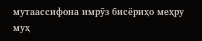мутаассифона имрӯз бисёриҳо меҳру муҳ